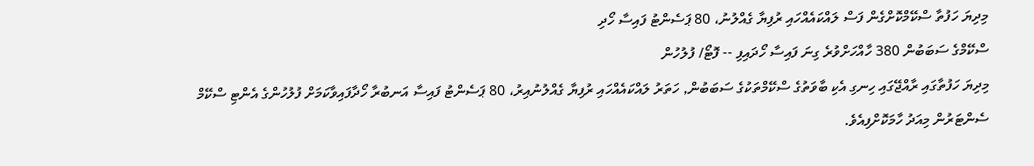މިދިޔަ ހަފުތާ ސްކޭމްކޮށްގެން ފަސް ލައްކައެއްހައި ރުފިޔާ ގެއްލުނު، 80 ޕަސެންޓު ފައިސާ ހޯދި
ސްކޭމްގެ ސަބަބުން 380 ހާއްހަށްވުރެ ގިނަ ފައިސާ ހޯދައިފި -- ފޮޓޯ/ ފުލުހުން
މިދިޔަ ހަފުތާގައި ރާއްޖޭގައި ހިނގި އެކި ބާވަތުގެ ސްކޭމްތަކުގެ ސަބަބުން, ހަތަރު ލައްކައެއްހައި ރުފިޔާ ގެއްލުނުއިރު، 80 ޕަސެންޓު ފައިސާ އަނބުރާ ހޯދާފައިވާކަމަށް ފުލުހުންގެ އެންޓި ސްކޭމް ސެންޓަރުން މިއަދު ހާމަކޮށްފިއެވެ.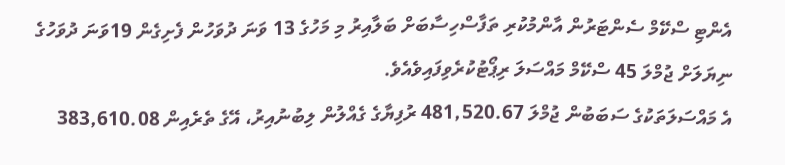އެންޓި ސްކޭމް ސެންޓަރުން އާންމުކުރި ތަފާސްހިސާބަށް ބަލާއިރު މި މަހުގެ 13 ވަނަ ދުވަހުން ފެށިގެން 19ވަނަ ދުވަހުގެ ނިޔަލަށް ޖުމްލަ 45 ސްކޭމް މައްސަލަ ރިޕޯޓުކުރެވިފައިވެއެވެ.
އެ މައްސަލަތަކުގެ ސަބަބުން ޖުމްލަ 481,520.67 ރުފިޔާގެ ގެއްލުން ލިބުނުއިރު، އޭގެ ތެރެއިން 383,610.08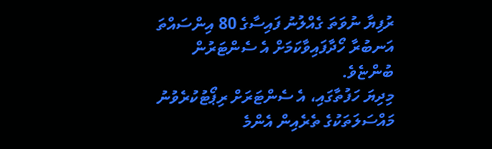ރުފިޔާ ނުވަތަ ގެއްލުނު ފައިސާގެ 80 އިންސައްތަ އަނބުރާ ހޯދާފައިވާކަމަށް އެ ސެންޓަރުން ބުންޏެވެ.
މިދިޔަ ހަފުތާގައި، އެ ސެންޓަރަށް ރިޕޯޓުކުރެވުނު މައްސަލަތަކުގެ ތެރެއިން އެންމެ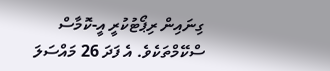ގިނައިން ރިޕޯޓުކުރީ އީ-ކޮމާސް ސްކޭމްތަކެވެ. އެ ފަދަ 26 މައްސަލަ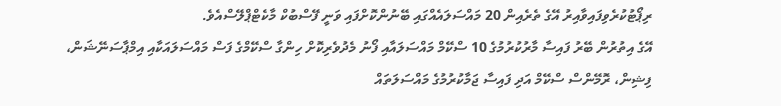ރިޕޯޓުކުރެވިފައިވާއިރު އޭގެ ތެރެއިން 20 މައްސަލައެއްގައި ބޭނުންކޮށްފައި ވަނީ ފޭސްބުކް މާކެޓްޕްލޭސްއެވެ.
އޭގެ އިތުރުން ބޭރު ފައިސާ މާރުކުރުމުގެ 10 ސްކޭމް މައްސަލައާއި ފޯނު މެދުވެރިކޮށް ހިންގާ ސްކޭމްގެ ފަސް މައްސަލައަކާއި އިމްޕާސަނޭޝަން، ފިޝިން، ރޮމޭންސް ސްކޭމް އަދި ފައިސާ ޖަމާކުރުމުގެ މައްސަލަތައް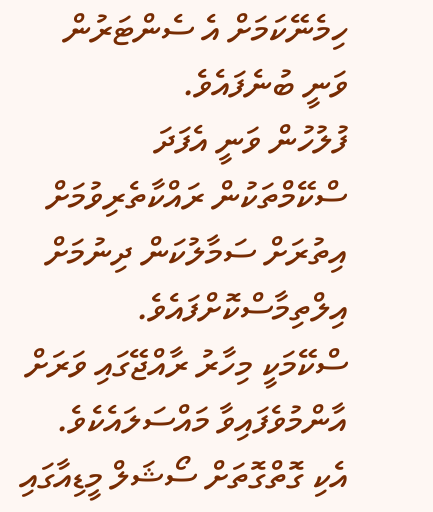ހިމެނޭކަމަށް އެ ސެންޓަރުން ވަނީ ބުނެފައެވެ.
ފުލުހުން ވަނީ އެފަދަ ސްކޭމްތަކުން ރައްކާތެރިވުމަށް އިތުރަށް ސަމާލުކަން ދިނުމަށް އިލްތިމާސްކޮށްފައެވެ.
ސްކޭމަކީ މިހާރު ރާއްޖޭގައި ވަރަށް އާންމުވެފައިވާ މައްސަލައެކެވެ. އެކި ގޮތްގޮތަށް ސޯޝަލް މީޑިއާގައި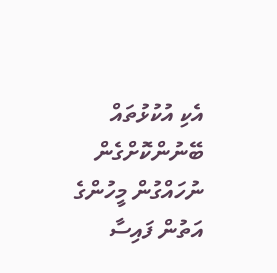އެކި އުކުޅުތައް ބޭނުންކޮށްގެން ނުހައްގުން މީހުންގެ އަތުން ފައިސާ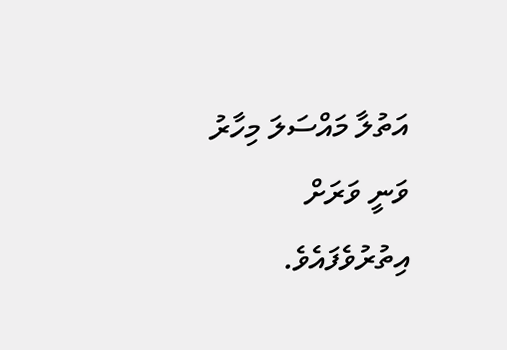އަތުލާ މައްސަލަ މިހާރު ވަނީ ވަރަށް އިތުރުވެފައެވެ.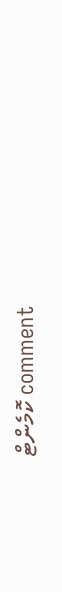comment ކޮމެންޓް